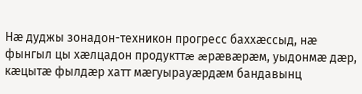Нæ дуджы зонадон-техникон прогресс баххæссыд, нæ фынгыл цы хæлцадон продукттæ æрæвæрæм, уыдонмæ дæр, кæцытæ фылдæр хатт мæгуырауæрдæм бандавынц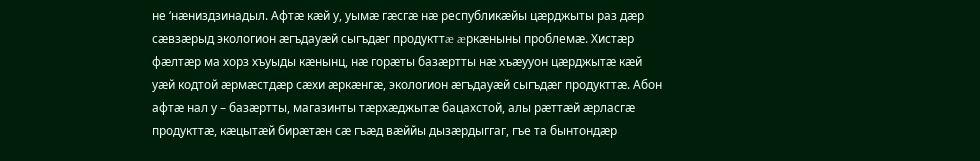не ‘нæниздзинадыл. Афтæ кæй у, уымæ гæсгæ нæ республикæйы цæрджыты раз дæр сæвзæрыд экологион æгъдауæй сыгъдæг продукттæ æркæныны проблемæ. Хистæр фæлтæр ма хорз хъуыды кæнынц, нæ горæты базæртты нæ хъæууон цæрджытæ кæй уæй кодтой æрмæстдæр сæхи æркæнгæ, экологион æгъдауæй сыгъдæг продукттæ. Абон афтæ нал у – базæртты, магазинты тæрхæджытæ бацахстой, алы рæттæй æрласгæ продукттæ, кæцытæй бирæтæн сæ гъæд вæййы дызæрдыггаг, гъе та бынтондæр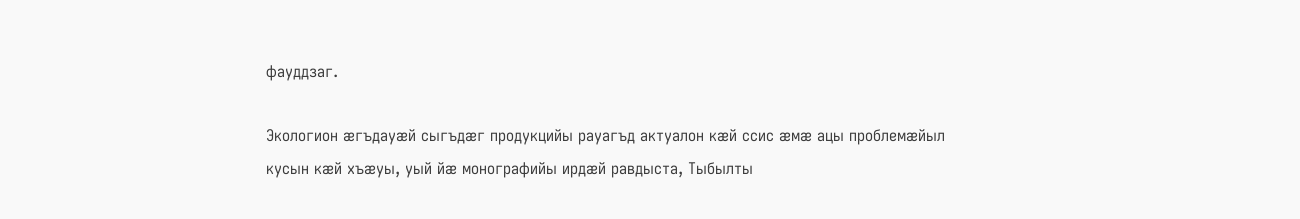фауддзаг.

Экологион æгъдауæй сыгъдæг продукцийы рауагъд актуалон кæй ссис æмæ ацы проблемæйыл кусын кæй хъæуы, уый йæ монографийы ирдæй равдыста, Тыбылты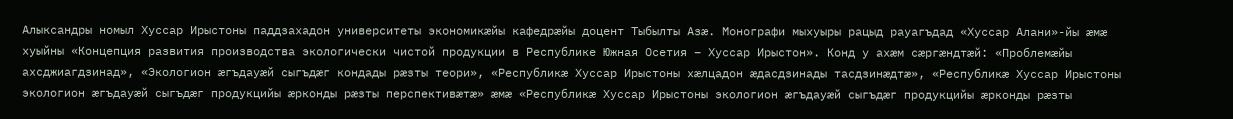Алыксандры номыл Хуссар Ирыстоны паддзахадон университеты экономикæйы кафедрæйы доцент Тыбылты Азæ. Монографи мыхуыры рацыд рауагъдад «Хуссар Алани»-йы æмæ хуыйны «Концепция развития производства экологически чистой продукции в Республике Южная Осетия – Хуссар Ирыстон». Конд у ахæм сæргæндтæй: «Проблемæйы ахсджиагдзинад», «Экологион æгъдауæй сыгъдæг кондады рæзты теори», «Республикæ Хуссар Ирыстоны хæлцадон æдасдзинады тасдзинæдтæ», «Республикæ Хуссар Ирыстоны экологион æгъдауæй сыгъдæг продукцийы æрконды рæзты перспективæтæ» æмæ «Республикæ Хуссар Ирыстоны экологион æгъдауæй сыгъдæг продукцийы æрконды рæзты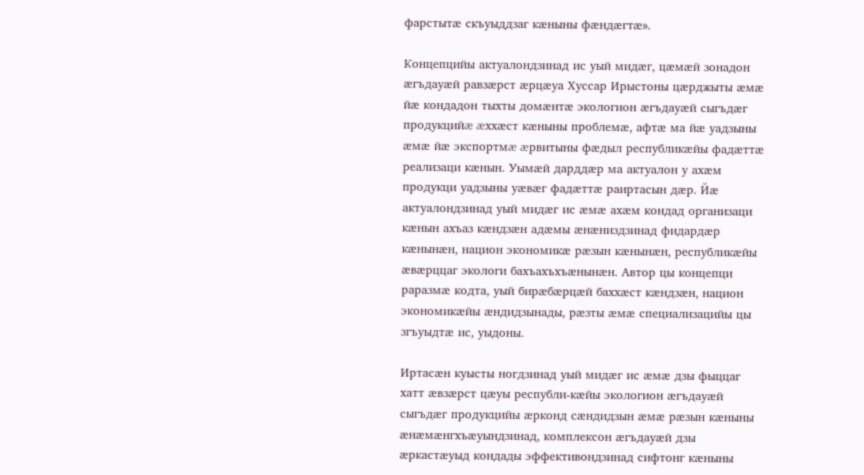фарстытæ скъуыддзаг кæныны фæндæгтæ».

Концепцийы актуалондзинад ис уый мидæг, цæмæй зонадон æгъдауæй равзæрст æрцæуа Хуссар Ирыстоны цæрджыты æмæ йæ кондадон тыхты домæнтæ экологион æгъдауæй сыгъдæг продукцийæ æххæст кæныны проблемæ, афтæ ма йæ уадзыны æмæ йæ экспортмæ æрвитыны фæдыл республикæйы фадæттæ реализаци кæнын. Уымæй дарддæр ма актуалон у ахæм продукци уадзыны уæвæг фадæттæ раиртасын дæр. Йæ актуалондзинад уый мидæг ис æмæ ахæм кондад организаци кæнын ахъаз кæндзæн адæмы æнæниздзинад фидардæр кæнынæн, национ экономикæ рæзын кæнынæн, республикæйы æвæрццаг экологи бахъахъхъæнынæн. Автор цы концепци раразмæ кодта, уый бирæбæрцæй баххæст кæндзæн, национ экономикæйы æндидзынады, рæзты æмæ специализацийы цы згъуыдтæ ис, уыдоны.

Иртасæн куысты ногдзинад уый мидæг ис æмæ дзы фыццаг хатт æвзæрст цæуы республи-кæйы экологион æгъдауæй сыгъдæг продукцийы æрконд сæндидзын æмæ рæзын кæныны æнæмæнгхъæуындзинад, комплексон æгъдауæй дзы æркастæуыд кондады эффективондзинад сифтонг кæныны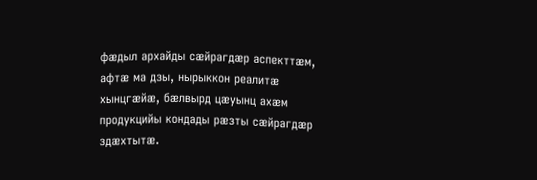фæдыл архайды сæйрагдæр аспекттæм, афтæ ма дзы, нырыккон реалитæ хынцгæйæ, бæлвырд цæуынц ахæм продукцийы кондады рæзты сæйрагдæр здæхтытæ.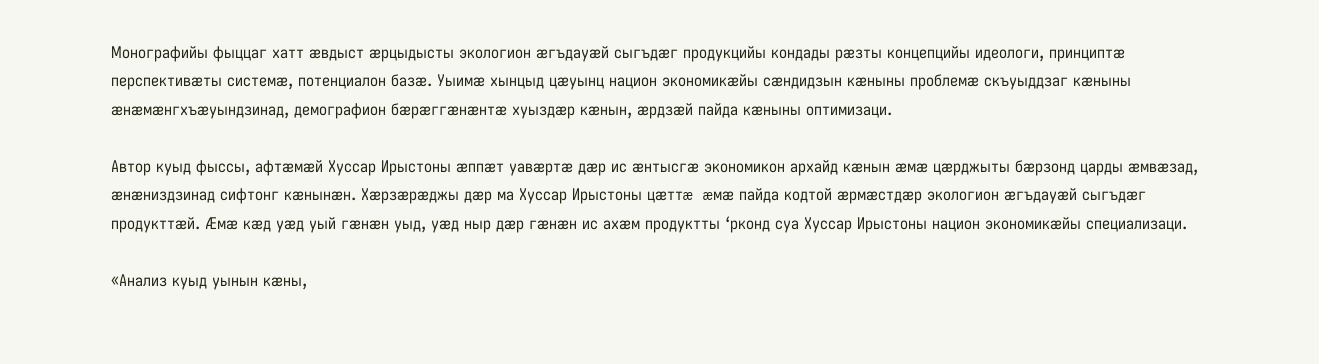Монографийы фыццаг хатт æвдыст æрцыдысты экологион æгъдауæй сыгъдæг продукцийы кондады рæзты концепцийы идеологи, принциптæ перспективæты системæ, потенциалон базæ. Уыимæ хынцыд цæуынц национ экономикæйы сæндидзын кæныны проблемæ скъуыддзаг кæныны æнæмæнгхъæуындзинад, демографион бæрæггæнæнтæ хуыздæр кæнын, æрдзæй пайда кæныны оптимизаци.

Автор куыд фыссы, афтæмæй Хуссар Ирыстоны æппæт уавæртæ дæр ис æнтысгæ экономикон архайд кæнын æмæ цæрджыты бæрзонд царды æмвæзад, æнæниздзинад сифтонг кæнынæн. Хæрзæрæджы дæр ма Хуссар Ирыстоны цæттæ æмæ пайда кодтой æрмæстдæр экологион æгъдауæй сыгъдæг продукттæй. Æмæ кæд уæд уый гæнæн уыд, уæд ныр дæр гæнæн ис ахæм продуктты ‘рконд суа Хуссар Ирыстоны национ экономикæйы специализаци.

«Анализ куыд уынын кæны,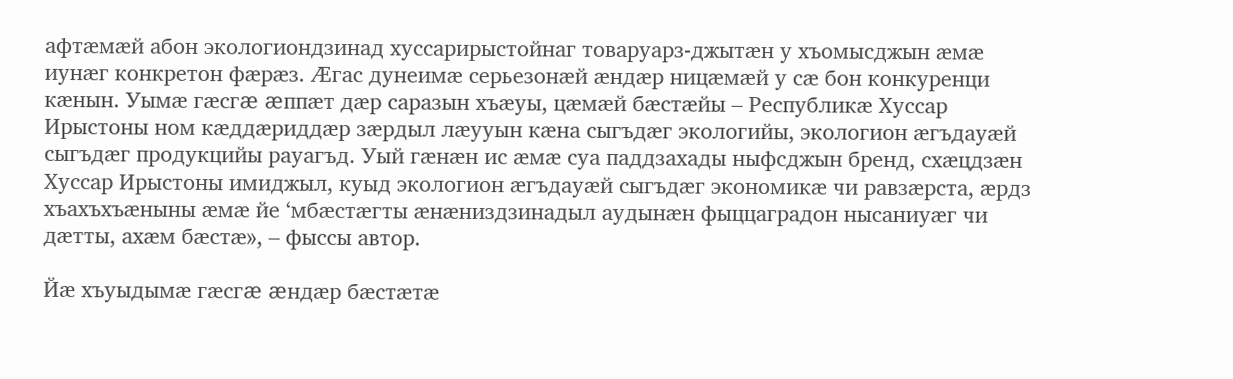афтæмæй абон экологиондзинад хуссарирыстойнаг товаруарз-джытæн у хъомысджын æмæ иунæг конкретон фæрæз. Æгас дунеимæ серьезонæй æндæр ницæмæй у сæ бон конкуренци кæнын. Уымæ гæсгæ æппæт дæр саразын хъæуы, цæмæй бæстæйы – Республикæ Хуссар Ирыстоны ном кæддæриддæр зæрдыл лæууын кæна сыгъдæг экологийы, экологион æгъдауæй сыгъдæг продукцийы рауагъд. Уый гæнæн ис æмæ суа паддзахады ныфсджын бренд, схæцдзæн Хуссар Ирыстоны имиджыл, куыд экологион æгъдауæй сыгъдæг экономикæ чи равзæрста, æрдз хъахъхъæныны æмæ йе ‘мбæстæгты æнæниздзинадыл аудынæн фыццаградон нысаниуæг чи дæтты, ахæм бæстæ», – фыссы автор.

Йæ хъуыдымæ гæсгæ æндæр бæстæтæ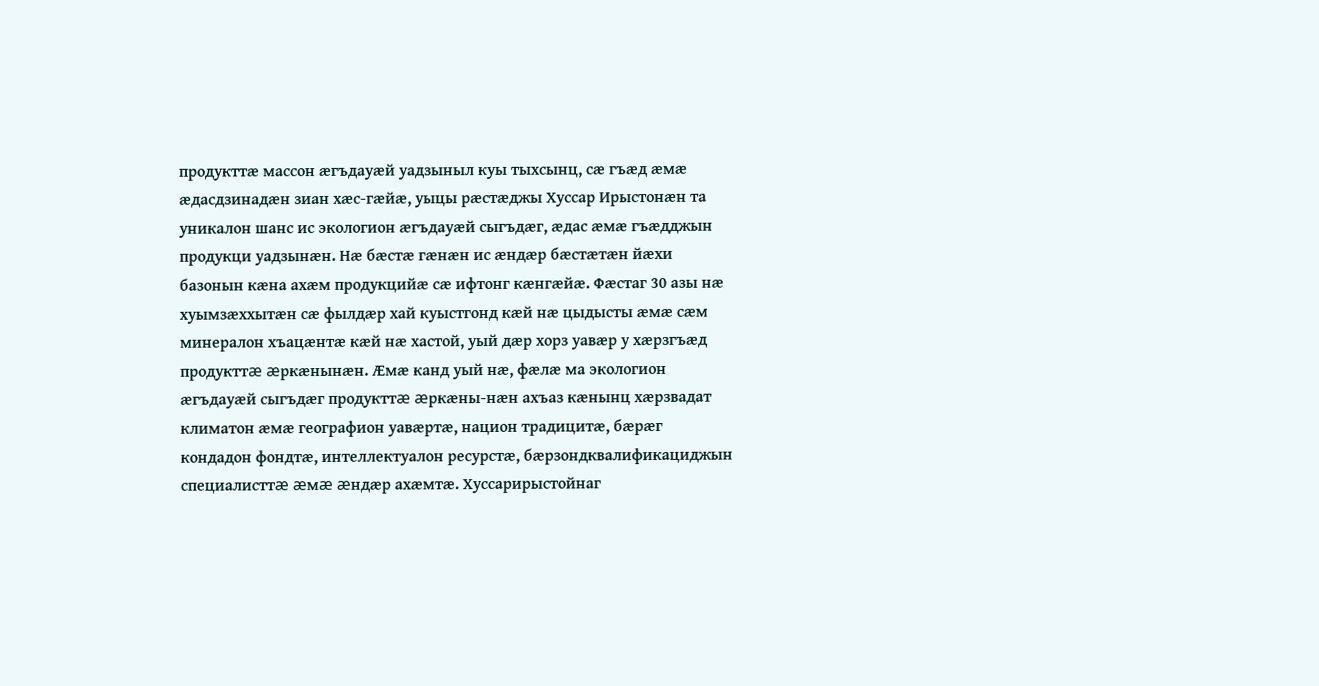продукттæ массон æгъдауæй уадзыныл куы тыхсынц, сæ гъæд æмæ æдасдзинадæн зиан хæс-гæйæ, уыцы рæстæджы Хуссар Ирыстонæн та уникалон шанс ис экологион æгъдауæй сыгъдæг, æдас æмæ гъæдджын продукци уадзынæн. Нæ бæстæ гæнæн ис æндæр бæстæтæн йæхи базонын кæна ахæм продукцийæ сæ ифтонг кæнгæйæ. Фæстаг 30 азы нæ хуымзæххытæн сæ фылдæр хай куыстгонд кæй нæ цыдысты æмæ сæм минералон хъацæнтæ кæй нæ хастой, уый дæр хорз уавæр у хæрзгъæд продукттæ æркæнынæн. Æмæ канд уый нæ, фæлæ ма экологион æгъдауæй сыгъдæг продукттæ æркæны-нæн ахъаз кæнынц хæрзвадат климатон æмæ географион уавæртæ, национ традицитæ, бæрæг кондадон фондтæ, интеллектуалон ресурстæ, бæрзондквалификациджын специалисттæ æмæ æндæр ахæмтæ. Хуссарирыстойнаг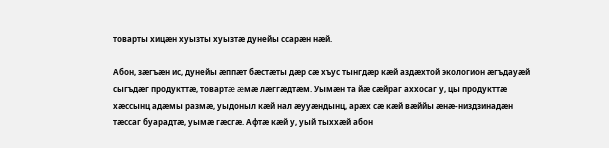товарты хицæн хуызты хуызтæ дунейы ссарæн нæй.

Абон, зæгъæн ис, дунейы æппæт бæстæты дæр сæ хъус тынгдæр кæй аздæхтой экологион æгъдауæй сыгъдæг продукттæ, товартæ æмæ лæггæдтæм. Уымæн та йæ сæйраг аххосаг у, цы продукттæ хæссынц адæмы размæ, уыдоныл кæй нал æууæндынц, арæх сæ кæй вæййы æнæ-низдзинадæн тæссаг буарадтæ, уымæ гæсгæ. Афтæ кæй у, уый тыххæй абон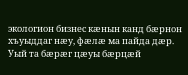экологион бизнес кæнын канд бæрнон хъуыддаг нæу, фæлæ ма пайда дæр. Уый та бæрæг цæуы бæрцæй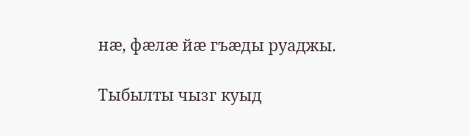нæ, фæлæ йæ гъæды руаджы.

Тыбылты чызг куыд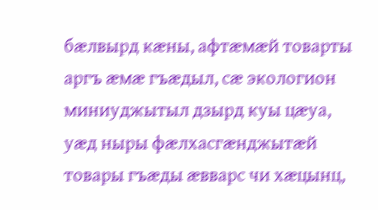бæлвырд кæны, афтæмæй товарты аргъ æмæ гъæдыл, сæ экологион миниуджытыл дзырд куы цæуа, уæд ныры фæлхасгæнджытæй товары гъæды æвварс чи хæцынц,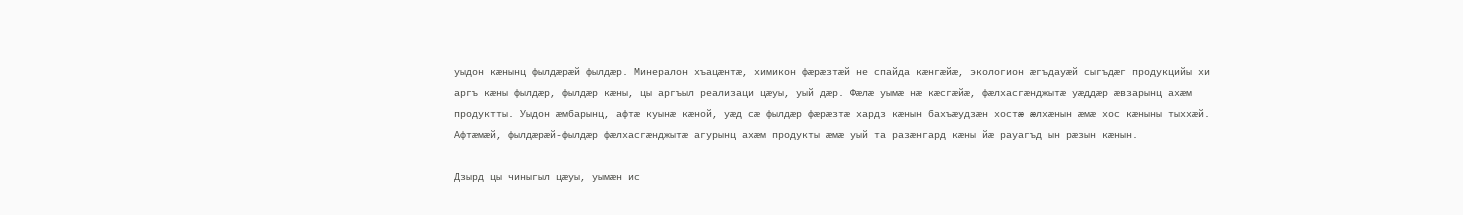уыдон кæнынц фылдæрæй фылдæр. Минералон хъацæнтæ, химикон фæрæзтæй не спайда кæнгæйæ, экологион æгъдауæй сыгъдæг продукцийы хи аргъ кæны фылдæр, фылдæр кæны, цы аргъыл реализаци цæуы, уый дæр. Фæлæ уымæ нæ кæсгæйæ, фæлхасгæнджытæ уæддæр æвзарынц ахæм продуктты. Уыдон æмбарынц, афтæ куынæ кæной, уæд сæ фылдæр фæрæзтæ хардз кæнын бахъæудзæн хостæ æлхæнын æмæ хос кæныны тыххæй. Афтæмæй, фылдæрæй-фылдæр фæлхасгæнджытæ агурынц ахæм продукты æмæ уый та разæнгард кæны йæ рауагъд ын рæзын кæнын.

Дзырд цы чиныгыл цæуы, уымæн ис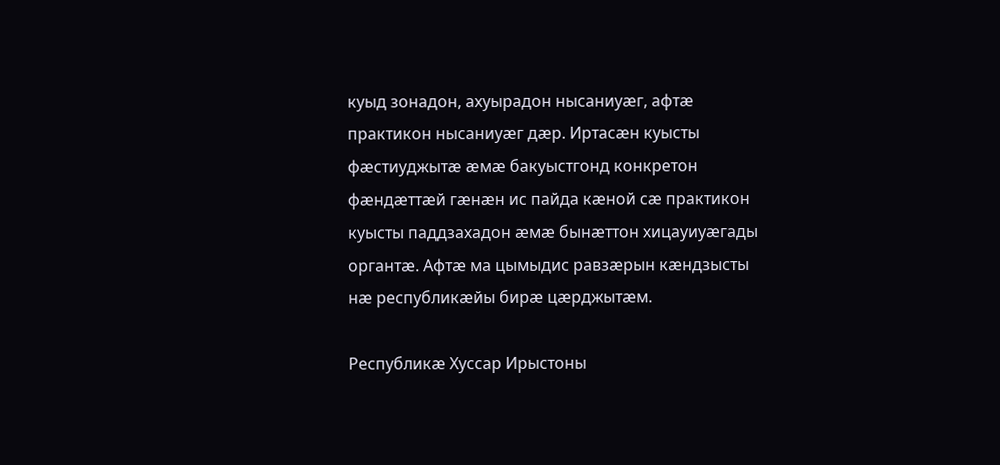куыд зонадон, ахуырадон нысаниуæг, афтæ практикон нысаниуæг дæр. Иртасæн куысты фæстиуджытæ æмæ бакуыстгонд конкретон фæндæттæй гæнæн ис пайда кæной сæ практикон куысты паддзахадон æмæ бынæттон хицауиуæгады органтæ. Афтæ ма цымыдис равзæрын кæндзысты нæ республикæйы бирæ цæрджытæм.

Республикæ Хуссар Ирыстоны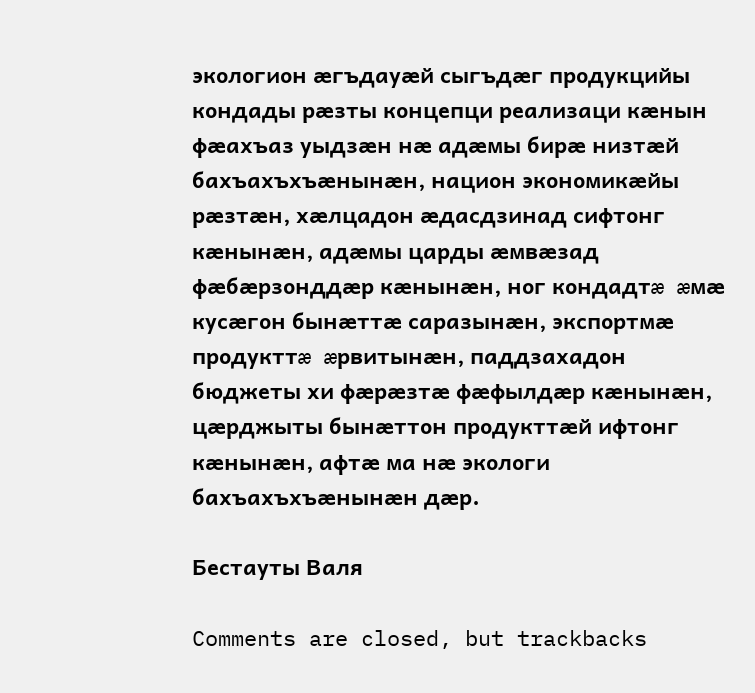экологион æгъдауæй сыгъдæг продукцийы кондады рæзты концепци реализаци кæнын фæахъаз уыдзæн нæ адæмы бирæ низтæй бахъахъхъæнынæн, национ экономикæйы рæзтæн, хæлцадон æдасдзинад сифтонг кæнынæн, адæмы царды æмвæзад фæбæрзонддæр кæнынæн, ног кондадтæ æмæ кусæгон бынæттæ саразынæн, экспортмæ продукттæ æрвитынæн, паддзахадон бюджеты хи фæрæзтæ фæфылдæр кæнынæн, цæрджыты бынæттон продукттæй ифтонг кæнынæн, афтæ ма нæ экологи бахъахъхъæнынæн дæр.

Бестауты Валя

Comments are closed, but trackbacks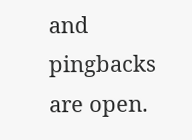and pingbacks are open.